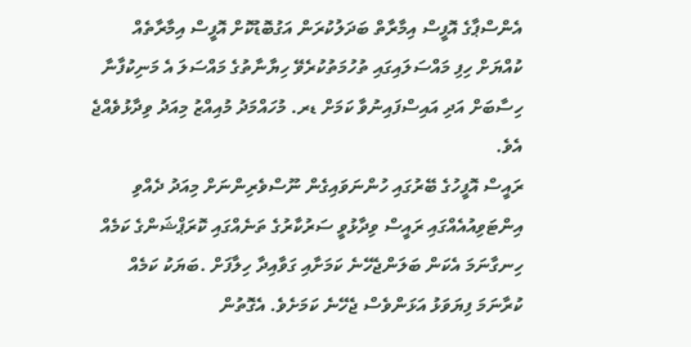އެންސްޕާގެ އޮފީސް އިމާރާތް ބަދަލުކުރަން އަގުބޮޑުކޮށް އޮފީސް އިމާރާތެއް ކުއްޔަށް ހިފި މައްސަލައިގައި ތުހުމަތުކުރެވޭ ހިޔާނާތުގެ މައްސަލަ އެ މަނިކުފާނާ ހިސާބަށް އަދި އައިސްފައިނުވާ ކަމަށް ޑރ. މުހައްމަދު މުއިއްޒު މިއަދު ވިދާޅުވެއްޖެ އެވެ.
ރައީސް އޮފީހުގެ ބޭރުގައި ހުންނަވައިގެން ނޫސްވެރިންނަށް މިއަދު ދެއްވި އިންޓަވިއުއެއްގައި ރައީސް ވިދާޅުވީ ސަރުކާރުގެ ތަނެއްގައި ކޮރަޕްޝަންގެ ކަމެއް ހިނގާނަމަ އެކަން ބަލަންޖެހޭނެ ކަމަށާއި ގަވާއިދާ ހިލާފަށް .ބަޔަކު ކަމެއް ކުރާނަމަ ފިޔަވަޅު އަޅަންވެސް ޖެހޭނެ ކަމަށެވެ. އެގޮތުން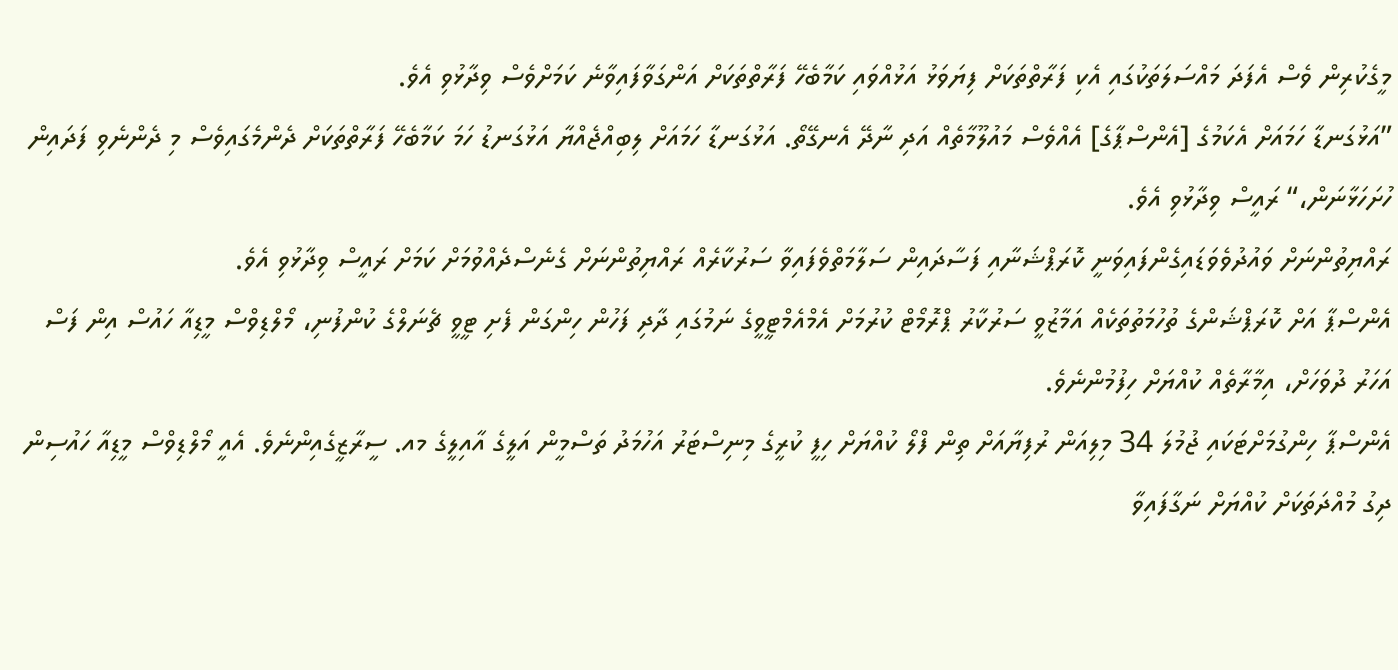މީގެކުރިން ވެސް އެފަދަ މައްސަލަތަކުގައި އެކި ފަރާތްތަކަށް ފިޔަވަޅު އަޅުއްވައި ކަމާބެހޭ ފަރާތްތަކަށް އަންގަވާފައިވާނެ ކަމަށްވެސް ވިދާޅުވި އެވެ.
”އަޅުގަނޑާ ހަމައަށް އެކަމުގެ [އެންސްޕާގެ] އެއްވެސް މައުލޫމާތެއް އަދި ނާދޭ އެނގޭތޯ. އަޅުގަނޑާ ހަމައަށް ލިބިއްޖެއްޔާ އަޅުގަނޑު ހަމަ ކަމާބެހޭ ފަރާތްތަކަށް ދެންމެގައިވެސް މި ދެންނެވި ފަދައިން ހުށަހަޅާނަން،“ ރައީސް ވިދާޅުވި އެވެ.
ރައްޔިތުންނަށް ވައުދުވެވަޑައިގެންފައިވަނީ ކޮރަޕްޝަނާއި ފަސާދައިން ސަލާމަތްވެފައިވާ ސަރުކާރެއް ރައްޔިތުންނަށް ގެނެސްދެއްވުމަށް ކަމަށް ރައީސް ވިދާޅުވި އެވެ.
އެންސްޕާ އަށް ކޮރަޕްޝަންގެ ތުހުމަތުތަކެއް އަމާޒުވީ ސަރުކާރު ޕްރޮމޯޓް ކުރުމަށް އެމްއެމްޓީވީގެ ނަމުގައި ދާދި ފަހުން ހިންގަން ފެށި ޓީވީ ޗެނަލްގެ ކުންފުނި، މޯލްޑިވްސް މީޑިއާ ހައުސް އިން ފަސް އަހަރު ދުވަހަށް، އިމާރާތެއް ކުއްޔަށް ހިފުމުންނެވެ.
އެންސްޕާ ހިންގުމަށްޓަކައި ޖުމުލަ 34 މިލިއަން ރުފިޔާއަށް ތިން ފްލޯ ކުއްޔަށް ހިފީ ކުރީގެ މިނިސްޓަރު އަހުމަދު ތަސްމީން އަލީގެ އާއިލީގެ މއ. ސީރާޒީގެއިންނެވެ. އެއީ މޯލްޑިވްސް މީޑިއާ ހައުސިން ދިގު މުއްދަތަކަށް ކުއްޔަށް ނަގާފައިވާ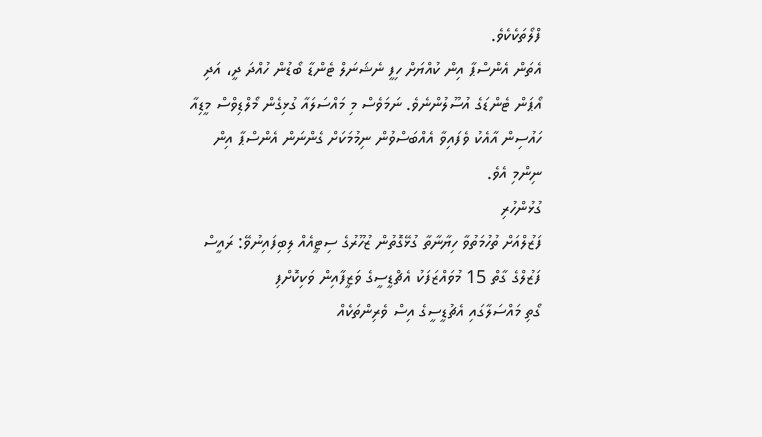ފްލޯތަކެކެވެ.
އެތަން އެންސްޕާ އިން ކުއްޔަށް ހިފީ ނެޝަނަލް ޓެންޑާ ބޯޑުން ހުއްދަ ދީ، އަދި އޯޕަން ޓެންޑަގެ އުސޫލުންނެވެ. ނަމަވެސް މި މައްސަލައާ ގުޅިގެން މޯލްޑިވްސް މީޑިއާ ހައުސިން އާއެކު ވެފައިވާ އެއްބަސްވުން ނިމުމަކަށް ގެންނަން އެންސްޕާ އިން ނިންމި އެވެ.
ގުޅުންހުރި
ފަޒުލްއަށް ތުހުމަތުވާ ހިޔާނާތާ ގުޅޭގޮތުން ޒުހޫރުގެ ސިޓީއެއް ލިބިފައިނުވޭ: ރައީސް
ފަޒުލްގެ ގާތް 15 މުވައްޒަފަކު އެޗްޑީސީގެ ވަޒީފާއިން ވަކިކޮށްފި
ގޯތި މައްސަލާގައި އެޗުޑީސީގެ އިސް ވެރިންތަކެއް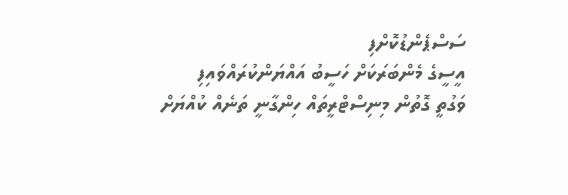ސަސްޕެންޑުކޮށްފި
އީސީގެ މެންބަރަކަށް ހަސީބު އައްޔަންކުރައްވައިފި
ވަގުތީ ގޮތުން މިނިސްޓްރީތައް ހިންގާނީ ތަނެއް ކުއްޔަށް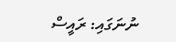ނުނަގައި: ރައީސް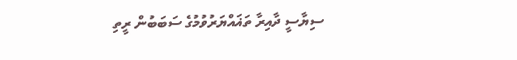ސިޔާސީ ދާއިރާ ތަޣައްޔަރުވުމުގެ ސަބަބުން ރީތި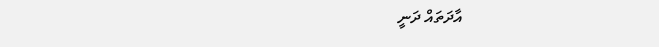އާދަތައް ދަނީ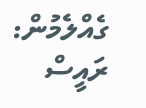ގެއްލެމުން: ރައީސް